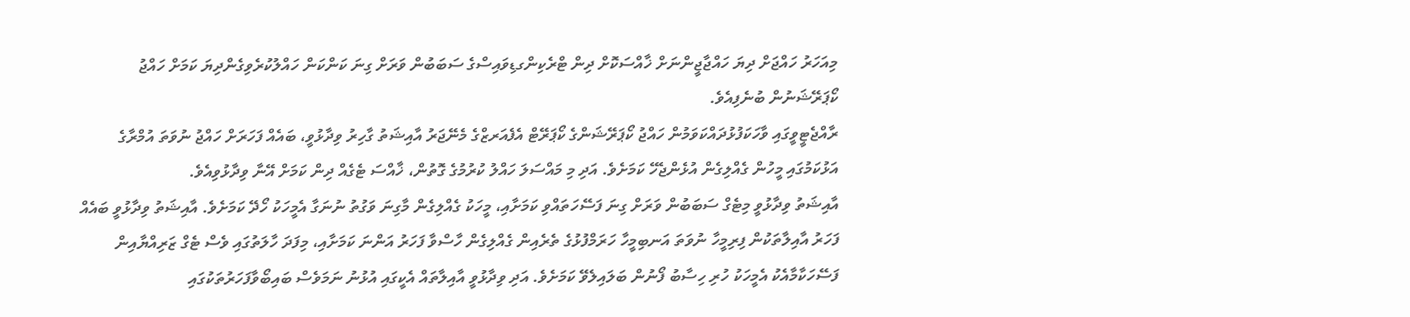މިއަހަރު ހައްޖަށް ދިޔަ ހައްޖާޖީންނަށް ޚާއްސަކޮށް ދިން ޓްރެކިންގޑިވައިސްގެ ސަބަބުން ވަރަށް ގިނަ ކަންކަން ހައްލުކުރެވިގެންދިޔަ ކަމަށް ހައްޖު ކޯޕަރޭޝަނުން ބުނެފިއެވެ.
ރާއްޖެޓީވީގައި ވާހަކަފުޅުދައްކަވަމުން ހައްޖު ކޯޕަރޭޝަންގެ ކޯޕަރޭޓް އެފެއަރޒްގެ މެނޭޖަރު އާއިޝަތު ގާހިރު ވިދާޅުވީ، ބައެއް ފަހަރަށް ހައްޖު ނުވަތަ އުމްރާގެ އަޅުކަމުގައި މީހުން ގެއްލިގެން އުޅެންޖެހޭ ކަމަށެވެ. އަދި މި މައްސަލަ ހައްލު ކުރުމުގެ ގޮތުން، ޚާއްސަ ޓެގެއް ދިން ކަމަށް އޭނާ ވިދާޅުވިއެވެ.
އާއިޝަތު ވިދާޅުވީ މިޓެގް ސަބަބުން ވަރަށް ގިނަ ފަސޭހަތައްވި ކަމަށާއި، މީހަކު ގެއްލިގެން މާގިނަ ވަގުތު ނުނަގާ އެމީހަކު ހޯދޭ ކަމަށެވެ. އާއިޝަތު ވިދާޅުވީ ބައެއް ފަހަރު އާއިލާތަކުން ފިރިމީހާ ނުވަތަ އަނބިމީހާ ހަރަމްފުޅުގެ ތެރެއިން ގެއްލިގެން ހާސްވާ ފަހަރު އަންނަ ކަމަށާއި، މިފަދަ ހާލަތުގައި ވެސް ޓެގް ޒަރިއްޔާއިން ފަސޭހަކާމާއެކު އެމީހަކު ހުރި ހިސާބު ފޯނުން ބަލައިލެވޭ ކަމަށެވެ. އަދި ވިދާޅުވީ އާއިލާތައް އެކީގައި އުޅުނު ނަމަވެސް ބައިބޯވާފަހަރުތަކުގައި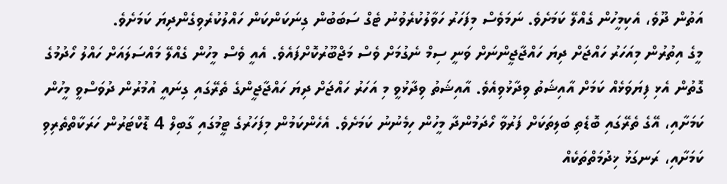އަތުން ދޫވެ، އެކިމީހުން ގެއްލޭ ކަމަށެވެ. ނަމަވެސް މިފަހަރު ހަވާލުކުރެވުނު ޓެގް ސަބަބުން ގިނަކަންކަން ހައްލުކުރެވިގެންދިޔަ ކަމަށެވެ.
މީގެ އިތުރުން މިއަހަރު ހައްޖަށް ދިޔަ ހައްޖާޖީންނަށް ވަނީ ސިމް ނެގުމަށް ވެސް މަޖްބޫރުކޮށްފައެވެ. އެއީ ވެސް މީހުން ގެއްލޭ މައްސަލައަށް ހައްލު ހޯދުމުގެ ގޮތުން އެޅި ފިޔަވަޅެއް ކަމަށް އާއިޝަތު ވިދާޅުވިއެވެ. އާއިޝަތު ވިދާޅުވީ މި އަހަރު ހައްޖަށް ދިޔަ ހައްޖާޖީންގެ ތެރޭގައި ގިނައީ އުމުރުން ދުވަސްވީ މީހުން ކަމަށާއި، އޭގެ ތެރޭގައި ބޮޑެތި ބަލިތަކަށް ފަރުވާ ހޯދަމުންދާ މީހުން ހިމެނުނު ކަމަށެވެ. އެހެންކަމުން މިފަހަރުގެ ޓީމުގައި ގާބިލް 4 ޑޮކްޓަރުން ހަރަކާތްތެރިވި ކަމަށާއި، ރަނގަޅު ޚިދުމަތްތަކެއް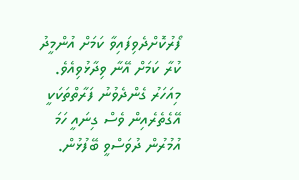ފޯރުކޮށްދެވިފައިވާ ކަމަށް އުންމީދު ކުރާ ކަމަށް އޭނާ ވިދާޅުވިއެވެ.
މިއަހަރު ގެންދެވުނު ފަރާތްތަކަކީ އޭގެތެރެއިން ވެސް ގިނައީ ހަމަ އުމުރުން ދުވަސްވީ ބޭފުޅުން.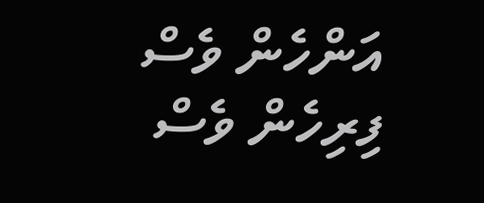އަންހެން ވެސް ފިރިހެން ވެސް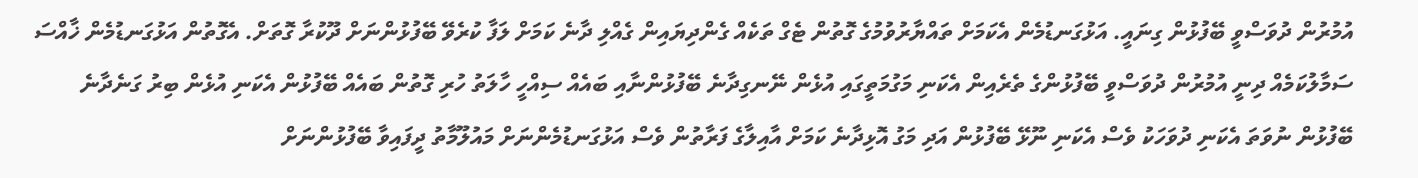އުމުރުން ދުވަސްވީ ބޭފުޅުން ގިނައީ. އަޅުގަނޑުމެން އެކަމަށް ތައްޔާރުވުމުގެ ގޮތުން ޓެގް ތަކެއް ގެންދިޔައިން ގެއްލި ދާނެ ކަމަށް ލަފާ ކުރެވޭ ބޭފުޅުންނަށް ދޫކުރާ ގޮތަށް. އެގޮތުން އަޅުގަނޑުމެން ޚާއްސަ ސަމާލުކަމެއް ދިނީ އުމުރުން ދުވަސްވީ ބޭފުޅުންގެ ތެރެއިން އެކަނި މަގުމަތީގައި އުޅެން ނޭނގިދާނެ ބޭފުޅުންނާއި ބައެއް ސިއްހީ ހާލަތު ހުރި ގޮތުން ބައެއް ބޭފުޅުން އެކަނި އުޅެން ބިރު ގަނެދާނެ ބޭފުޅުން ނުވަތަ އެކަނި ދުވަހަކު ވެސް އެކަނި ނޫޅޭ ބޭފުޅުން އަދި މަގު އޮޅިދާނެ ކަމަށް އާއިލާގެ ފަރާތުން ވެސް އަޅުގަނޑުމެންނަށް މައުލޫމާތު ދީފައިވާ ބޭފުޅުންނަށް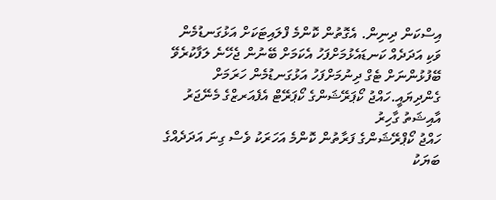އިސްކަން ދިނިން. އެގޮތުން ކޮންމެ ފްލައިޓަކަށް އަޅުގަނޑުމެން ވަކި އަދަދެއް ކަނޑައެޅުމަށްފަހު އެކަމަށް ބޭނުން ޖެހޭނެ ލަފާކުރެވޭ ބޭފުޅުންނަށް ޓެގް ދިނުމަށްފަހު އަޅުގަނޑުމެން ހަރަމަށް ގެންދިޔައީ.ހައްޖު ކޯޕަރޭޝަންގެ ކޯޕަރޭޓް އެފެއަރޒްގެ މެނޭޖަރު އާއިޝަތު ގާހިރު
ހައްޖު ކޯޕްރޭޝަންގެ ފަރާތުން ކޮންމެ އަހަރަކު ވެސް ގިނަ އަދަދެއްގެ ބަޔަކު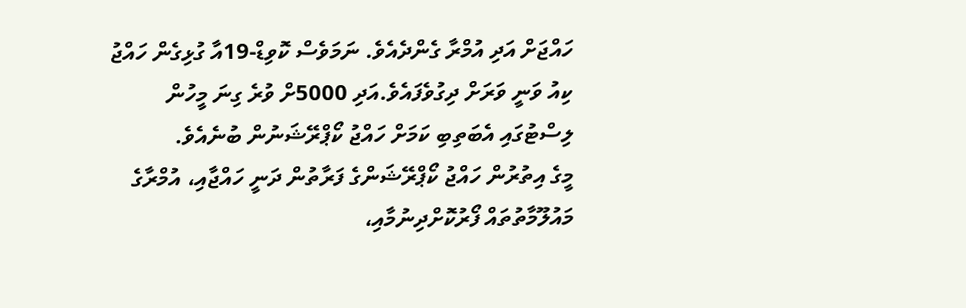ހައްޖަށް އަދި އުމްރާ ގެންދެއެވެ. ނަމަވެސް ކޮވިޑް-19އާ ގުޅިގެން ހައްޖު ކިއު ވަނީ ވަރަށް ދިގުވެފައެވެ.އަދި 5000ށް ވުރެ ގިނަ މީހުން ލިސްޓުގައި އެބަތިބި ކަމަށް ހައްޖު ކޯޕްރޭޝަނުން ބުނެއެވެ.
މީގެ އިތުރުން ހައްޖު ކޯޕްރޭޝަންގެ ފަރާތުން ދަނީ ހައްޖާއި، އުމްރާގެ މައުލޫމާތުތައް ފޯރުކޮށްދިނުމާއި،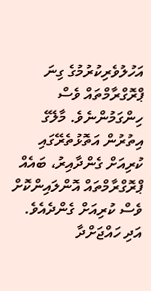އަހުލުވެރިކުރުމުގެ ގިނަ ޕްރޮގްރާމްތައް ވެސް ހިންގަމުންނެވެ. މާލޭގެ އިތުރުން އަތޮޅުތެރޭގައި ކުރިއަށް ގެންދާއިރު، ބައެއް ޕްރޮގްރާމްތައް އޮންލައިންކޮށް ވެސް ކުރިއަށް ގެންދެއެވެ. އަދި ހައްޖަށްދާ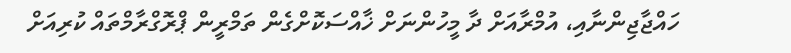ހައްޖާޖިންނާއި، އުމްރާއަށް ދާ މީހުންނަށް ޚާއްސަކޮށްގެން ތަމްރީން ޕްރޮގްރާމްތައް ކުރިއަށް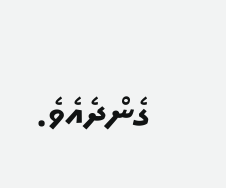ގެންދެއެވެ.